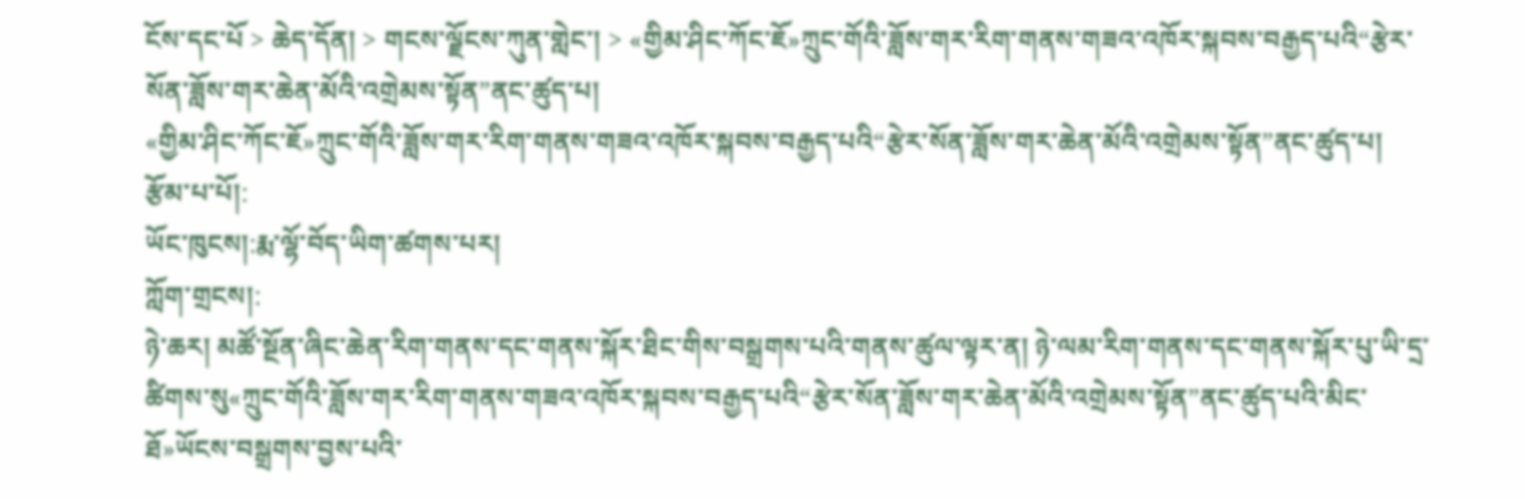ངོས་དང་པོ > ཆེད་དོན། > གངས་ལྗོངས་ཀུན་གླེང་། > «གྱིམ་ཤིང་ཀོང་ཇོ»ཀྲུང་གོའི་ཟློས་གར་རིག་གནས་གཟའ་འཁོར་སྐབས་བརྒྱད་པའི“རྩེར་སོན་ཟློས་གར་ཆེན་མོའི་འགྲེམས་སྟོན”ནང་ཚུད་པ།
«གྱིམ་ཤིང་ཀོང་ཇོ»ཀྲུང་གོའི་ཟློས་གར་རིག་གནས་གཟའ་འཁོར་སྐབས་བརྒྱད་པའི“རྩེར་སོན་ཟློས་གར་ཆེན་མོའི་འགྲེམས་སྟོན”ནང་ཚུད་པ།
རྩོམ་པ་པོ།:
ཡོང་ཁུངས།:རྨ་ལྷོ་བོད་ཡིག་ཚགས་པར།
ཀློག་གྲངས།:
ཉེ་ཆར། མཚོ་སྔོན་ཞིང་ཆེན་རིག་གནས་དང་གནས་སྐོར་ཐིང་གིས་བསྒྲགས་པའི་གནས་ཚུལ་ལྟར་ན། ཉེ་ལམ་རིག་གནས་དང་གནས་སྐོར་པུ་ཡི་དྲ་ཚིགས་སུ«ཀྲུང་གོའི་ཟློས་གར་རིག་གནས་གཟའ་འཁོར་སྐབས་བརྒྱད་པའི“རྩེར་སོན་ཟློས་གར་ཆེན་མོའི་འགྲེམས་སྟོན”ནང་ཚུད་པའི་མིང་ཐོ»ཡོངས་བསྒྲགས་བྱས་པའི་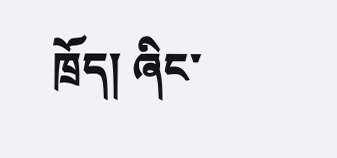ཁྲོད། ཞིང་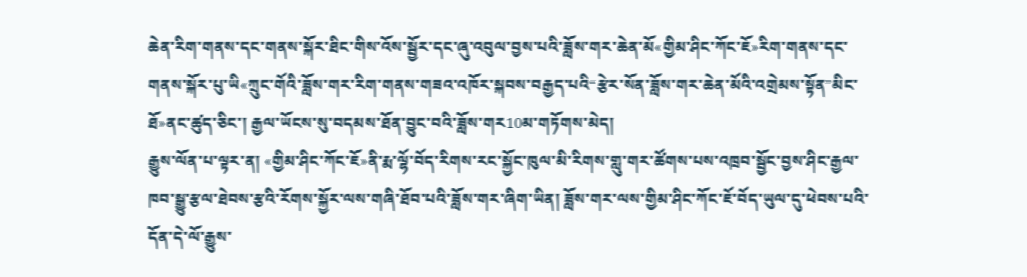ཆེན་རིག་གནས་དང་གནས་སྐོར་ཐིང་གིས་འོས་སྦྱོར་དང་ཞུ་འབུལ་བྱས་པའི་ཟློས་གར་ཆེན་མོ«གྱིམ་ཤིང་ཀོང་ཇོ»རིག་གནས་དང་གནས་སྐོར་པུ་ཡི«ཀྲུང་གོའི་ཟློས་གར་རིག་གནས་གཟའ་འཁོར་སྐབས་བརྒྱད་པའི“རྩེར་སོན་ཟློས་གར་ཆེན་མོའི་འགྲེམས་སྟོན”མིང་ཐོ»ནང་ཚུད་ཅིང་། རྒྱལ་ཡོངས་སུ་བདམས་ཐོན་བྱུང་བའི་ཟློས་གར10མ་གཏོགས་མེད།
རྒྱུས་ལོན་པ་ལྟར་ན། «གྱིམ་ཤིང་ཀོང་ཇོ»ནི་རྨ་ལྷོ་བོད་རིགས་རང་སྐྱོང་ཁུལ་མི་རིགས་གླུ་གར་ཚོགས་པས་འཁྲབ་སྦྱོང་བྱས་ཤིང་རྒྱལ་ཁབ་སྒྱུ་རྩལ་ཐེབས་རྩའི་རོགས་སྐྱོར་ལས་གཞི་ཐོབ་པའི་ཟློས་གར་ཞིག་ཡིན། ཟློས་གར་ལས་གྱིམ་ཤིང་ཀོང་ཇོ་བོད་ཡུལ་དུ་ཕེབས་པའི་དོན་དེ་ལོ་རྒྱུས་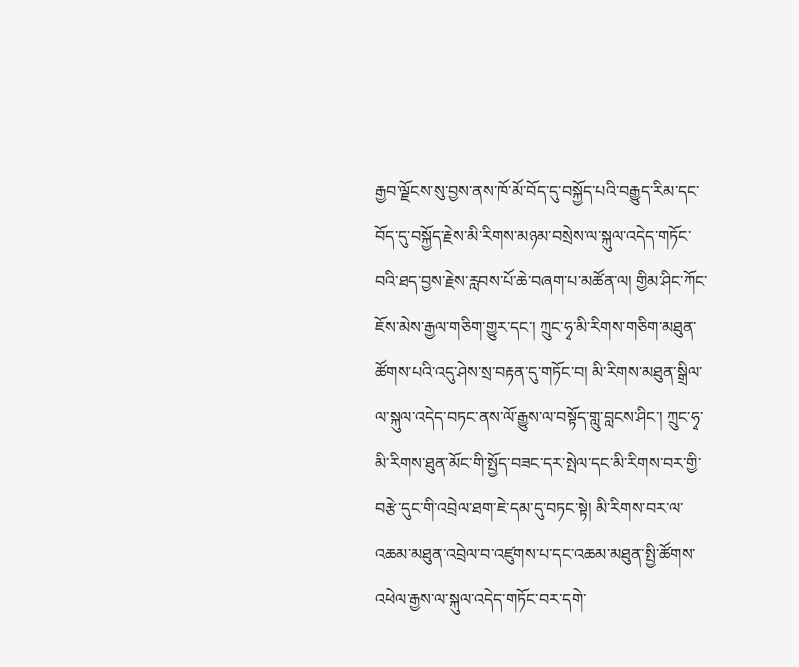རྒྱབ་ལྗོངས་སུ་བྱས་ནས་ཁོ་མོ་བོད་དུ་བསྐྱོད་པའི་བརྒྱུད་རིམ་དང་བོད་དུ་བསྐྱོད་རྗེས་མི་རིགས་མཉམ་བསྲེས་ལ་སྐུལ་འདེད་གཏོང་བའི་ཐད་བྱས་རྗེས་རླབས་པོ་ཆེ་བཞག་པ་མཚོན་ལ། གྱིམ་ཤིང་ཀོང་ཇོས་མེས་རྒྱལ་གཅིག་གྱུར་དང་། ཀྲུང་ཧྭ་མི་རིགས་གཅིག་མཐུན་ཚོགས་པའི་འདུ་ཤེས་སྲ་བརྟན་དུ་གཏོང་བ། མི་རིགས་མཐུན་སྒྲིལ་ལ་སྐུལ་འདེད་བཏང་ནས་ལོ་རྒྱུས་ལ་བསྟོད་གླུ་བླངས་ཤིང་། ཀྲུང་ཧྭ་མི་རིགས་ཐུན་མོང་གི་སྤྱོད་བཟང་དར་སྤེལ་དང་མི་རིགས་བར་གྱི་བརྩེ་དུང་གི་འབྲེལ་ཐག་ཇེ་དམ་དུ་བཏང་སྟེ། མི་རིགས་བར་ལ་འཆམ་མཐུན་འབྲེལ་བ་འཛུགས་པ་དང་འཆམ་མཐུན་སྤྱི་ཚོགས་འཕེལ་རྒྱས་ལ་སྐུལ་འདེད་གཏོང་བར་དགེ་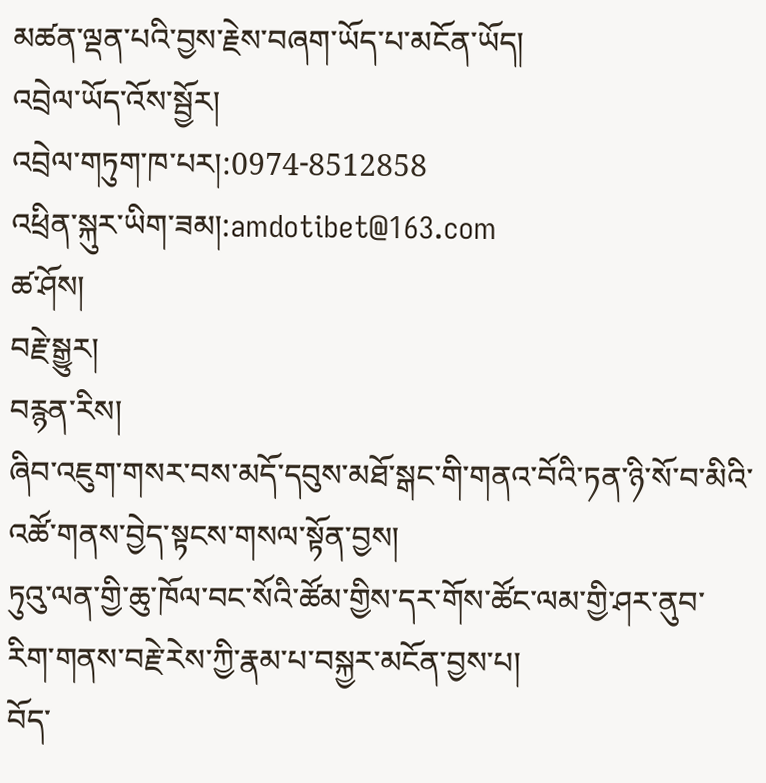མཚན་ལྡན་པའི་བྱས་རྗེས་བཞག་ཡོད་པ་མངོན་ཡོད།
འབྲེལ་ཡོད་འོས་སྦྱོར།
འབྲེལ་གཏུག་ཁ་པར།:0974-8512858
འཕྲིན་སྐུར་ཡིག་ཟམ།:amdotibet@163.com
ཚ་ཤོས།
བརྗེ་སྒྱུར།
བརྙན་རིས།
ཞིབ་འཇུག་གསར་བས་མདོ་དབུས་མཐོ་སྒང་གི་གནའ་བོའི་ཏན་ཉི་སོ་བ་མིའི་འཚོ་གནས་བྱེད་སྟངས་གསལ་སྟོན་བྱས།
ཏུའུ་ལན་གྱི་ཆུ་ཁོལ་བང་སོའི་ཚོམ་གྱིས་དར་གོས་ཚོང་ལམ་གྱི་ཤར་ནུབ་རིག་གནས་བརྗེ་རེས་ཀྱི་རྣམ་པ་བསྐྱར་མངོན་བྱས་པ།
བོད་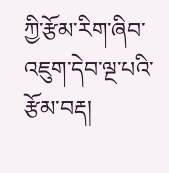ཀྱི་རྩོམ་རིག་ཞིབ་འཇུག་དེབ་ལྔ་པའི་རྩོམ་བརྡ།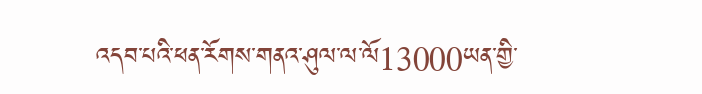འདབ་པའི་ཕན་རོགས་གནའ་ཤུལ་ལ་ལོ13000ཡན་གྱི་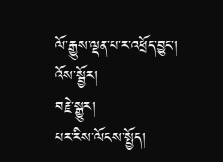ལོ་རྒྱུས་ལྡན་པ་ར་འཕྲོད་བྱུང་།
འོས་སྦྱོར།
བརྗེ་སྒྱུར།
པར་རིས་ལོངས་སྤྱོད།